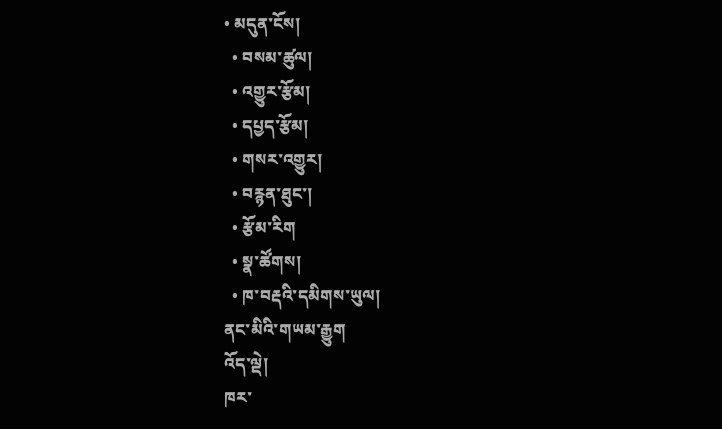• མདུན་ངོས།
  • བསམ་ཚུལ།
  • འགྱུར་རྩོམ།
  • དཔྱད་རྩོམ།
  • གསར་འགྱུར།
  • བརྙན་ཐུང་།
  • རྩོམ་རིག
  • སྣ་ཚོགས།
  • ཁ་བརྡའི་དམིགས་ཡུལ།
ནང་མིའི་གཡམ་རྒྱུག
འོད་ལྡེ།
ཁར་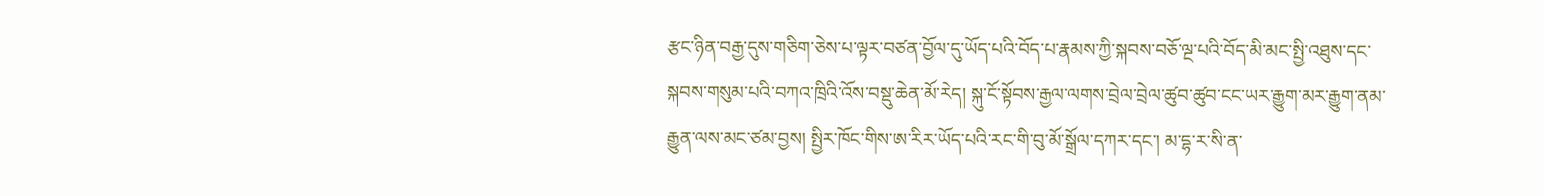རྩང་ཉིན་བརྒྱ་དུས་གཅིག་ཅེས་པ་ལྟར་བཙན་བྱོལ་དུ་ཡོད་པའི་བོད་པ་རྣམས་ཀྱི་སྐབས་བཅོ་ལྔ་པའི་བོད་མི་མང་སྤྱི་འཐུས་དང་སྐབས་གསུམ་པའི་བཀའ་ཁྲིའི་འོས་བསྡུ་ཆེན་མོ་རེད། སྐུ་ངོ་སྟོབས་རྒྱལ་ལགས་བྲེལ་བྲེལ་ཚུབ་ཚུབ་ངང་ཡར་རྒྱུག་མར་རྒྱུག་ནམ་རྒྱུན་ལས་མང་ཙམ་བྱས། སྤྱིར་ཁོང་གིས་ཨ་རིར་ཡོད་པའི་རང་གི་བུ་མོ་སྒྲོལ་དཀར་དང་། མ་དྷ་ར་སི་ན་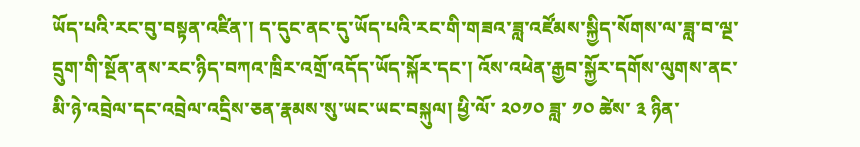ཡོད་པའི་རང་བུ་བསྟན་འཛིན་། ད་དུང་ནང་དུ་ཡོད་པའི་རང་གི་གཟའ་ཟླ་འཛོམས་སྐྱིད་སོགས་ལ་ཟླ་བ་ལྔ་དྲུག་གི་སྔོན་ནས་རང་ཉིད་བཀའ་ཁྲིར་འགྲོ་འདོད་ཡོད་སྐོར་དང་། འོས་འཕེན་རྒྱབ་སྐྱོར་དགོས་ལུགས་ནང་མི་ཉེ་འབྲེལ་དང་འབྲེལ་འདྲིས་ཅན་རྣམས་སུ་ཡང་ཡང་བསྐུལ། ཕྱི་ལོ་ ༢༠༡༠ ཟླ་ ༡༠ ཚེས་ ༣ ཉིན་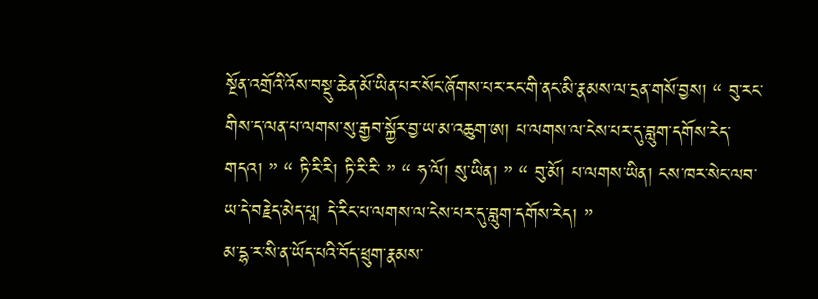སྔོན་འགྲོའི་འོས་བསྡུ་ཆེན་མོ་ཡིན་པར་སོང་ཞོགས་པར་རང་གི་ནང་མི་རྣམས་ལ་དྲན་གསོ་བྱས། “ བུ་རང་གིས་ད་ལན་པ་ལགས་སུ་རྒྱབ་སྐྱོར་བྱ་ཡ་མ་འཆུག་ཨ། པ་ལགས་ལ་ངེས་པར་དུ་བླུག་དགོས་རེད་གདའ། ” “ ཏི་རི་རི། ཏི་རི་རི་ ” “ ཧ་ལོ། སུ་ཡིན། ” “ བུ་མོ། པ་ལགས་ཡིན། ངས་ཁར་སེང་ལབ་ཡ་དེ་བརྗེད་མེད་པཱ། དེ་རིང་པ་ལགས་ལ་ངེས་པར་དུ་བླུག་དགོས་རེད། ”
མ་དྷ་ར་སི་ན་ཡོད་པའི་བོད་ཕྲུག་རྣམས་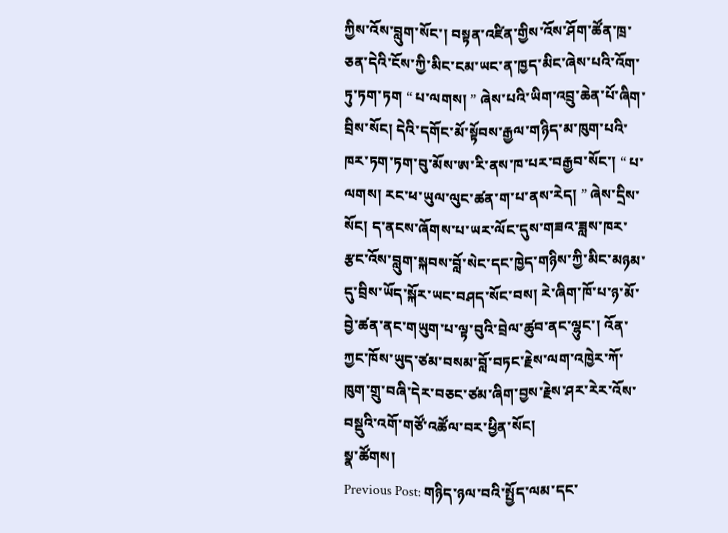ཀྱིས་འོས་བླུག་སོང་། བསྟན་འཛིན་གྱིས་འོས་ཤོག་ཚོན་ཁྲ་ཅན་དེའི་ངོས་ཀྱི་མིང་ངམ་ཡང་ན་ཁྱད་མིང་ཞེས་པའི་འོག་ཏུ་ཏག་ཏག “ པ་ལགས། ” ཞེས་པའི་ཡིག་འབྲུ་ཆེན་པོ་ཞིག་བྲིས་སོང། དེའི་དགོང་མོ་སྟོབས་རྒྱལ་གཉིད་མ་ཁུག་པའི་ཁར་ཏག་ཏག་བུ་མོས་ཨ་རི་ནས་ཁ་པར་བརྒྱབ་སོང་། “ པ་ལགས། རང་ཕ་ཡུལ་ལུང་ཚན་ག་པ་ནས་རེད། ” ཞེས་དྲིས་སོང། ད་ནངས་ཞོགས་པ་ཡར་ལོང་དུས་གཟའ་ཟླས་ཁར་རྩང་འོས་བླུག་སྐབས་བློ་སེང་དང་ཁྱེད་གཉིས་ཀྱི་མིང་མཉམ་དུ་བྲིས་ཡོད་སྐོར་ཡང་བཤད་སོང་བས། རེ་ཞིག་ཁོ་པ་ཉ་མོ་བྱེ་ཚན་ནང་གཡུག་པ་ལྟ་བུའི་བྲེལ་ཚུབ་ནང་ལྷུང་། འོན་ཀྱང་ཁོས་ཡུད་ཙམ་བསམ་བློ་བཏང་རྗེས་ལག་འཁྱེར་ཀོ་ཁུག་གྲུ་བཞི་དེར་བཅང་ཙམ་ཞིག་བྱས་རྗེས་ཤར་རེར་འོས་བསྡུའི་འགོ་གཙོ་འཚོལ་བར་ཕྱིན་སོང།
སྣ་ཚོགས།
Previous Post: གཉིད་ཉལ་བའི་སྤྱོད་ལམ་དང་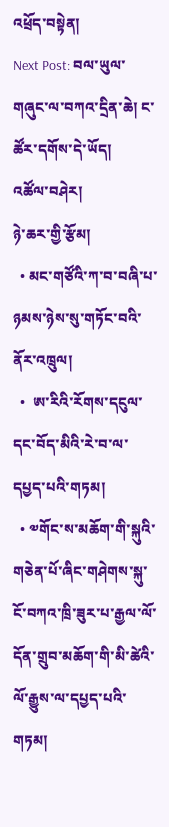འཕྲོད་བསྟེན།
Next Post: བལ་ཡུལ་གཞུང་ལ་བཀའ་དྲིན་ཆེ། ང་ཚོར་དགོས་དེ་ཡོད།
འཚོལ་བཤེར།
ཉེ་ཆར་གྱི་རྩོམ།
  • མང་གཙོའི་ཀ་བ་བཞི་པ་ཉམས་ཉེས་སུ་གཏོང་བའི་ནོར་འཁྲུལ།
  •  ཨ་རིའི་རོགས་དངུལ་དང་བོད་མིའི་རེ་བ་ལ་དཔྱད་པའི་གཏམ།
  • ༧གོང་ས་མཆོག་གི་སྐུའི་གཅེན་པོ་ཞིང་གཤེགས་སྐུ་ངོ་བཀའ་ཁྲི་ཟུར་པ་རྒྱལ་ལོ་དོན་གྲུབ་མཆོག་གི་མི་ཚེའི་ལོ་རྒྱུས་ལ་དཔྱད་པའི་གཏམ།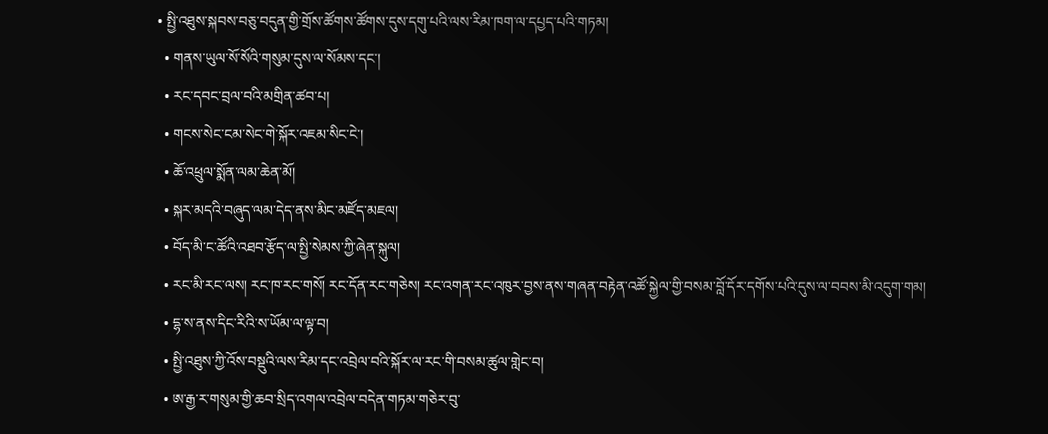• སྤྱི་འཐུས་སྐབས་བཅུ་བདུན་གྱི་གྲོས་ཚོགས་ཚོགས་དུས་དགུ་པའི་ལས་རིམ་ཁག་ལ་དཔྱད་པའི་གཏམ།
  • གནས་ཡུལ་སོ་སོའི་གསུམ་དུས་ལ་སོམས་དང་།
  • རང་དབང་བྲལ་བའི་མགྲིན་ཚབ་པ།
  • གངས་སེང་ངམ་སེང་གེ་སྐོར་འཇམ་སིང་ངེ་།
  • ཆོ་འཕྲུལ་སྨོན་ལམ་ཆེན་མོ།
  • སྐར་མདའི་བཞུད་ལམ་དེད་ནས་མིང་མཛོད་མཇལ།
  • བོད་མི་ང་ཚོའི་འཐབ་རྩོད་ལ་སྤྱི་སེམས་ཀྱི་ཞེན་སྐུལ།
  • རང་མི་རང་ལས། རང་ཁ་རང་གསོ། རང་དོན་རང་གཅེས། རང་འགན་རང་འཁུར་བྱས་ནས་གཞན་བརྟེན་འཚོ་སྐྱེལ་གྱི་བསམ་བློ་དོར་དགོས་པའི་དུས་ལ་བབས་མི་འདུག་གམ།
  • དྷ་ས་ནས་དིང་རིའི་ས་ཡོམ་ལ་ལྟ་བ།
  • སྤྱི་འཐུས་ཀྱི་འོས་བསྡུའི་ལས་རིམ་དང་འབྲེལ་བའི་སྐོར་ལ་རང་གི་བསམ་ཚུལ་གླེང་བ།
  • ཨ་རྒྱ་ར་གསུམ་གྱི་ཆབ་སྲིད་འགལ་འབྲེལ་བདེན་གཏམ་གཅེར་བུ་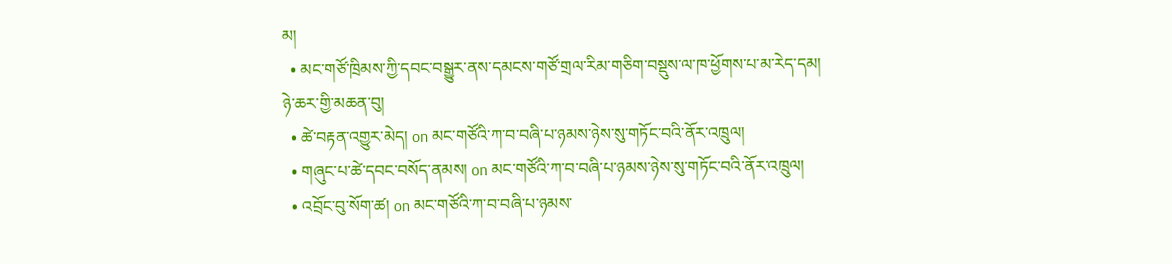མ།
  • མང་གཙོ་ཁྲིམས་ཀྱི་དབང་བསྒྱུར་ནས་དམངས་གཙོ་གྲལ་རིམ་གཅིག་བསྡུས་ལ་ཁ་ཕྱོགས་པ་མ་རེད་དམ།
ཉེ་ཆར་གྱི་མཆན་བུ།
  • ཚེ་བརྟན་འགྱུར་མེད། on མང་གཙོའི་ཀ་བ་བཞི་པ་ཉམས་ཉེས་སུ་གཏོང་བའི་ནོར་འཁྲུལ།
  • གཞུང་པ་ཚེ་དབང་བསོད་ནམས། on མང་གཙོའི་ཀ་བ་བཞི་པ་ཉམས་ཉེས་སུ་གཏོང་བའི་ནོར་འཁྲུལ།
  • འབྲོང་བུ་སོག་ཚ། on མང་གཙོའི་ཀ་བ་བཞི་པ་ཉམས་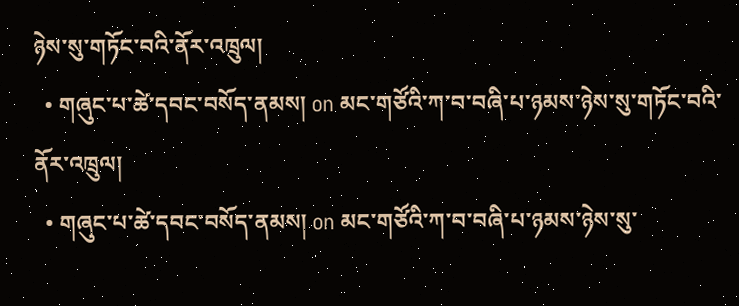ཉེས་སུ་གཏོང་བའི་ནོར་འཁྲུལ།
  • གཞུང་པ་ཚེ་དབང་བསོད་ནམས། on མང་གཙོའི་ཀ་བ་བཞི་པ་ཉམས་ཉེས་སུ་གཏོང་བའི་ནོར་འཁྲུལ།
  • གཞུང་པ་ཚེ་དབང་བསོད་ནམས། on མང་གཙོའི་ཀ་བ་བཞི་པ་ཉམས་ཉེས་སུ་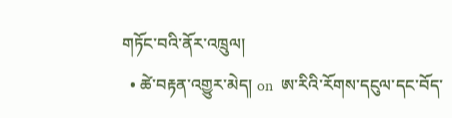གཏོང་བའི་ནོར་འཁྲུལ།
  • ཚེ་བརྟན་འགྱུར་མེད། on  ཨ་རིའི་རོགས་དངུལ་དང་བོད་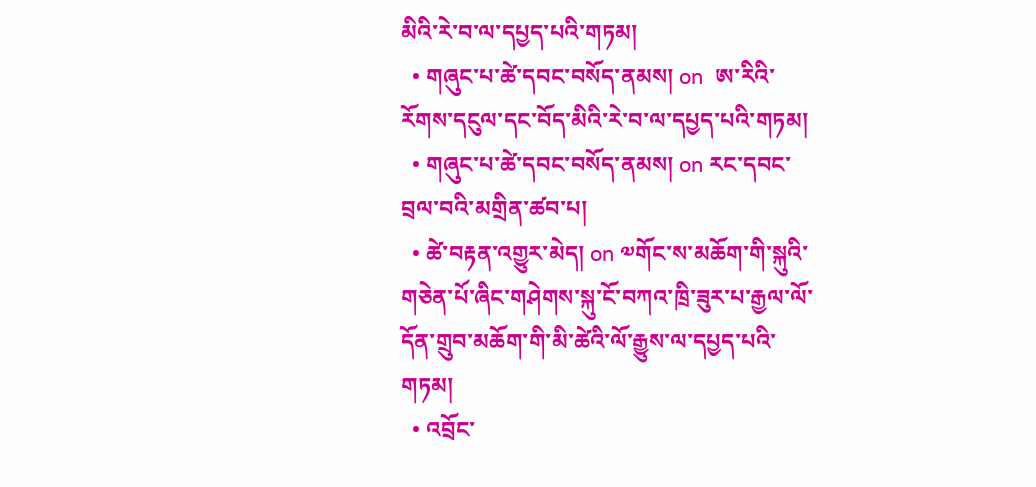མིའི་རེ་བ་ལ་དཔྱད་པའི་གཏམ།
  • གཞུང་པ་ཚེ་དབང་བསོད་ནམས། on  ཨ་རིའི་རོགས་དངུལ་དང་བོད་མིའི་རེ་བ་ལ་དཔྱད་པའི་གཏམ།
  • གཞུང་པ་ཚེ་དབང་བསོད་ནམས། on རང་དབང་བྲལ་བའི་མགྲིན་ཚབ་པ།
  • ཚེ་བརྟན་འགྱུར་མེད། on ༧གོང་ས་མཆོག་གི་སྐུའི་གཅེན་པོ་ཞིང་གཤེགས་སྐུ་ངོ་བཀའ་ཁྲི་ཟུར་པ་རྒྱལ་ལོ་དོན་གྲུབ་མཆོག་གི་མི་ཚེའི་ལོ་རྒྱུས་ལ་དཔྱད་པའི་གཏམ།
  • འབྲོང་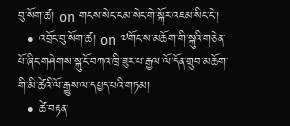བུ་སོག་ཚ། on གངས་སེང་ངམ་སེང་གེ་སྐོར་འཇམ་སིང་ངེ་།
  • འབྲོང་བུ་སོག་ཚ། on ༧གོང་ས་མཆོག་གི་སྐུའི་གཅེན་པོ་ཞིང་གཤེགས་སྐུ་ངོ་བཀའ་ཁྲི་ཟུར་པ་རྒྱལ་ལོ་དོན་གྲུབ་མཆོག་གི་མི་ཚེའི་ལོ་རྒྱུས་ལ་དཔྱད་པའི་གཏམ།
  • ཚེ་བརྟན་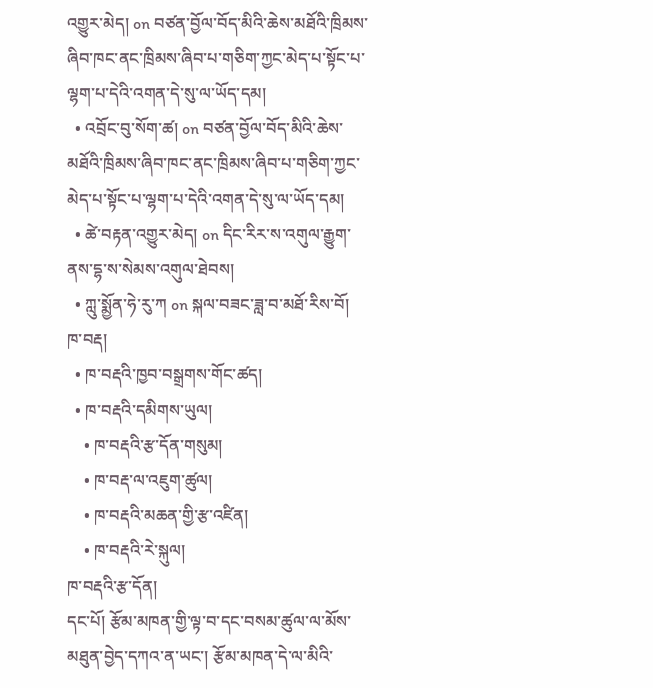འགྱུར་མེད། on བཙན་བྱོལ་བོད་མིའི་ཆེས་མཐོའི་ཁྲིམས་ཞིབ་ཁང་ནང་ཁྲིམས་ཞིབ་པ་གཅིག་ཀྱང་མེད་པ་སྟོང་པ་ལྷག་པ་དེའི་འགན་དེ་སུ་ལ་ཡོད་དམ།
  • འབྲོང་བུ་སོག་ཚ། on བཙན་བྱོལ་བོད་མིའི་ཆེས་མཐོའི་ཁྲིམས་ཞིབ་ཁང་ནང་ཁྲིམས་ཞིབ་པ་གཅིག་ཀྱང་མེད་པ་སྟོང་པ་ལྷག་པ་དེའི་འགན་དེ་སུ་ལ་ཡོད་དམ།
  • ཚེ་བརྟན་འགྱུར་མེད། on དིང་རིར་ས་འགུལ་རྒྱུག་ནས་དྷ་ས་སེམས་འགུལ་ཐེབས།
  • ཀླུ་སྨྱོན་ཧེ་རུ་ཀ on སྐལ་བཟང་ཟླ་བ་མཐོ་རིས་བོ།
ཁ་བརྡ།
  • ཁ་བརྡའི་ཁྱབ་བསྒྲགས་གོང་ཚད།
  • ཁ་བརྡའི་དམིགས་ཡུལ།
    • ཁ་བརྡའི་རྩ་དོན་གསུམ།
    • ཁ་བརྡ་ལ་འཇུག་ཚུལ།
    • ཁ་བརྡའི་མཆན་གྱི་རྩ་འཛིན།
    • ཁ་བརྡའི་རེ་སྐུལ།
ཁ་བརྡའི་རྩ་དོན།
དང་པོ། རྩོམ་མཁན་གྱི་ལྟ་བ་དང་བསམ་ཚུལ་ལ་མོས་མཐུན་བྱེད་དཀའ་ན་ཡང་། རྩོམ་མཁན་དེ་ལ་མིའི་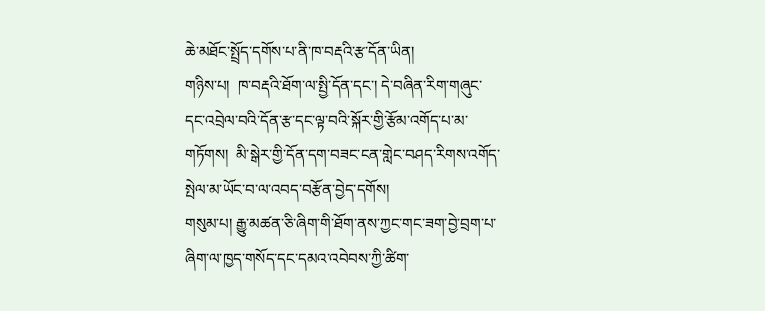ཆེ་མཐོང་སྤྲོད་དགོས་པ་ནི་ཁ་བརྡའི་རྩ་དོན་ཡིན།
གཉིས་པ།  ཁ་བརྡའི་ཐོག་ལ་སྤྱི་དོན་དང་། དེ་བཞིན་རིག་གཞུང་དང་འབྲེལ་བའི་དོན་རྩ་དང་ལྟ་བའི་སྐོར་གྱི་རྩོམ་འགོད་པ་མ་གཏོགས།  མི་སྒེར་གྱི་དོན་དག་བཟང་ངན་གླེང་བཤད་རིགས་འགོད་སྤེལ་མ་ཡོང་བ་ལ་འབད་བརྩོན་བྱེད་དགོས།
གསུམ་པ། རྒྱུ་མཚན་ཅི་ཞིག་གི་ཐོག་ནས་ཀྱང་གང་ཟག་བྱེ་བྲག་པ་ཞིག་ལ་ཁྱད་གསོད་དང་དམའ་འབེབས་ཀྱི་ཚིག་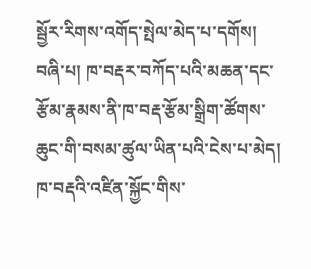སྦྱོར་རིགས་འགོད་སྤེལ་མེད་པ་དགོས།
བཞི་པ། ཁ་བརྡར་བཀོད་པའི་མཆན་དང་རྩོམ་རྣམས་ནི་ཁ་བརྡ་རྩོམ་སྒྲིག་ཚོགས་ཆུང་གི་བསམ་ཚུལ་ཡིན་པའི་ངེས་པ་མེད།
ཁ་བརྡའི་འཛིན་སྐྱོང་གིས་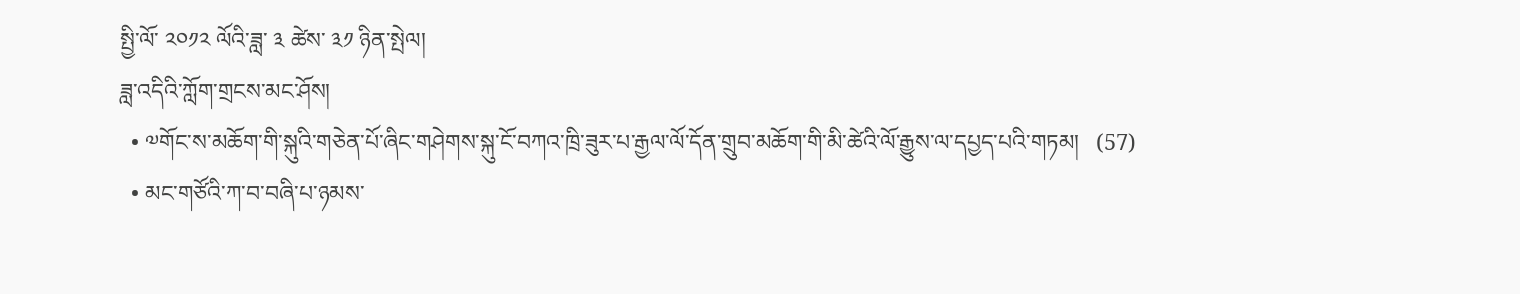སྤྱི་ལོ་ ༢༠༡༢ ལོའི་ཟླ་ ༣ ཚེས་ ༣༡ ཉིན་སྤེལ།
ཟླ་འདིའི་ཀློག་གྲངས་མང་ཤོས།
  • ༧གོང་ས་མཆོག་གི་སྐུའི་གཅེན་པོ་ཞིང་གཤེགས་སྐུ་ངོ་བཀའ་ཁྲི་ཟུར་པ་རྒྱལ་ལོ་དོན་གྲུབ་མཆོག་གི་མི་ཚེའི་ལོ་རྒྱུས་ལ་དཔྱད་པའི་གཏམ།   (57)
  • མང་གཙོའི་ཀ་བ་བཞི་པ་ཉམས་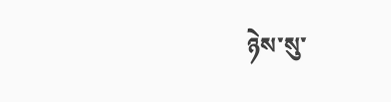ཉེས་སུ་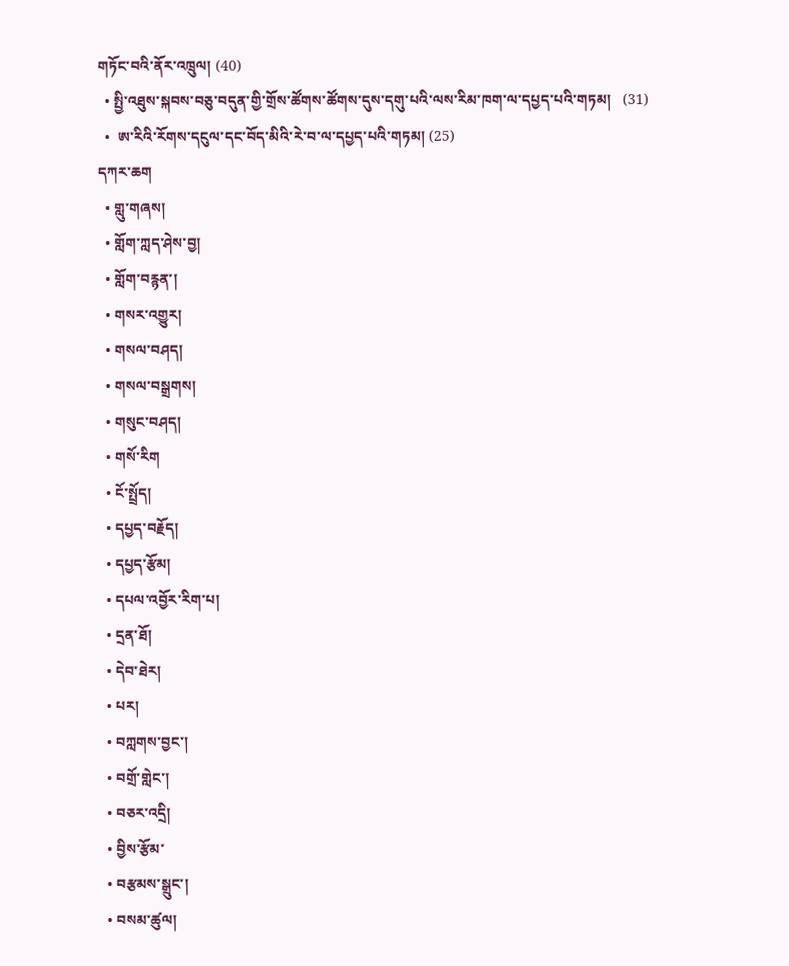གཏོང་བའི་ནོར་འཁྲུལ། (40)
  • སྤྱི་འཐུས་སྐབས་བཅུ་བདུན་གྱི་གྲོས་ཚོགས་ཚོགས་དུས་དགུ་པའི་ལས་རིམ་ཁག་ལ་དཔྱད་པའི་གཏམ།   (31)
  •  ཨ་རིའི་རོགས་དངུལ་དང་བོད་མིའི་རེ་བ་ལ་དཔྱད་པའི་གཏམ། (25)
དཀར་ཆག
  • གླུ་གཞས།
  • གློག་ཀླད་ཤེས་བྱ།
  • གློག་བརྙན་།
  • གསར་འགྱུར།
  • གསལ་བཤད།
  • གསལ་བསྒྲགས།
  • གསུང་བཤད།
  • གསོ་རིག
  • ངོ་སྤྲོད།
  • དཔྱད་བརྗོད།
  • དཔྱད་རྩོམ།
  • དཔལ་འབྱོར་རིག་པ།
  • དྲན་ཐོ།
  • དེབ་ཐེར།
  • པར།
  • བཀླགས་བྱང་།
  • བགྲོ་གླེང་།
  • བཅར་འདྲི།
  • བྱིས་རྩོམ་
  • བརྩམས་སྒྲུང་།
  • བསམ་ཚུལ།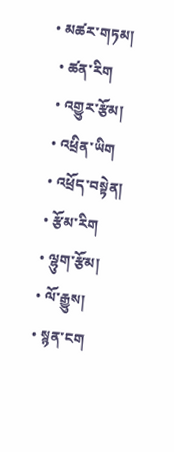• མཚར་གཏམ།
  • ཚན་རིག
  • འགྱུར་རྩོམ།
  • འཕྲིན་ཡིག
  • འཕྲོད་བསྟེན།
  • རྩོམ་རིག
  • ལྷུག་རྩོམ།
  • ལོ་རྒྱུས།
  • སྙན་ངག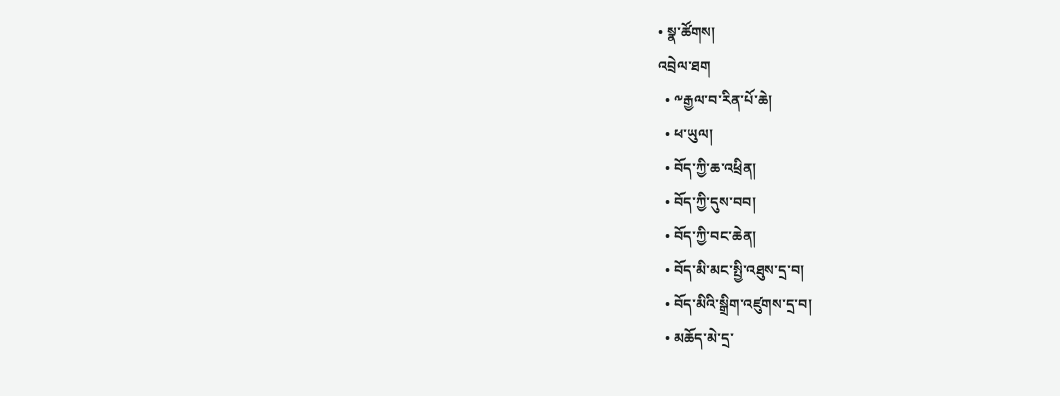• སྣ་ཚོགས།
འབྲེལ་ཐག
  • ༸རྒྱལ་བ་རིན་པོ་ཆེ།
  • ཕ་ཡུལ།
  • བོད་ཀྱི་ཆ་འཕྲིན།
  • བོད་ཀྱི་དུས་བབ།
  • བོད་ཀྱི་བང་ཆེན།
  • བོད་མི་མང་སྤྱི་འཐུས་དྲ་བ།
  • བོད་མིའི་སྒྲིག་འཛུགས་དྲ་བ།
  • མཆོད་མེ་དྲ་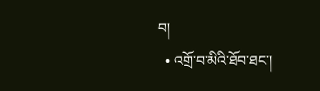བ།
  • འགྲོ་བ་མིའི་ཐོབ་ཐང་།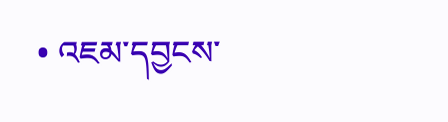• འཇམ་དབྱངས་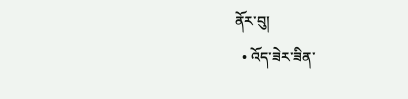ནོར་བུ།
  • འོད་ཟེར་ཟིན་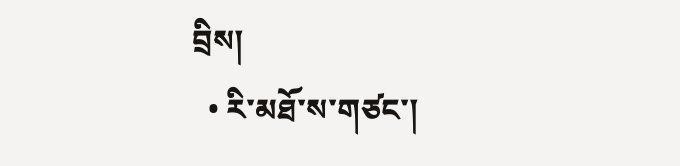བྲིས།
  • རི་མཐོ་ས་གཙང་།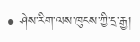• ཤེས་རིག་ལས་ཁུངས་ཀྱི་དྲ་རྒྱ།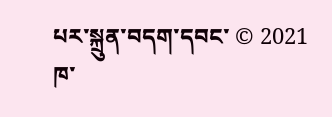པར་སྐྲུན་བདག་དབང་ © 2021 ཁ་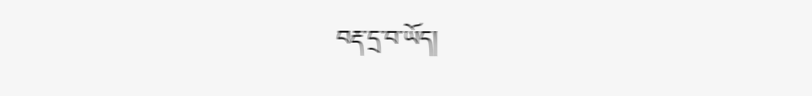བརྡ་དྲ་བ་ཡོད།